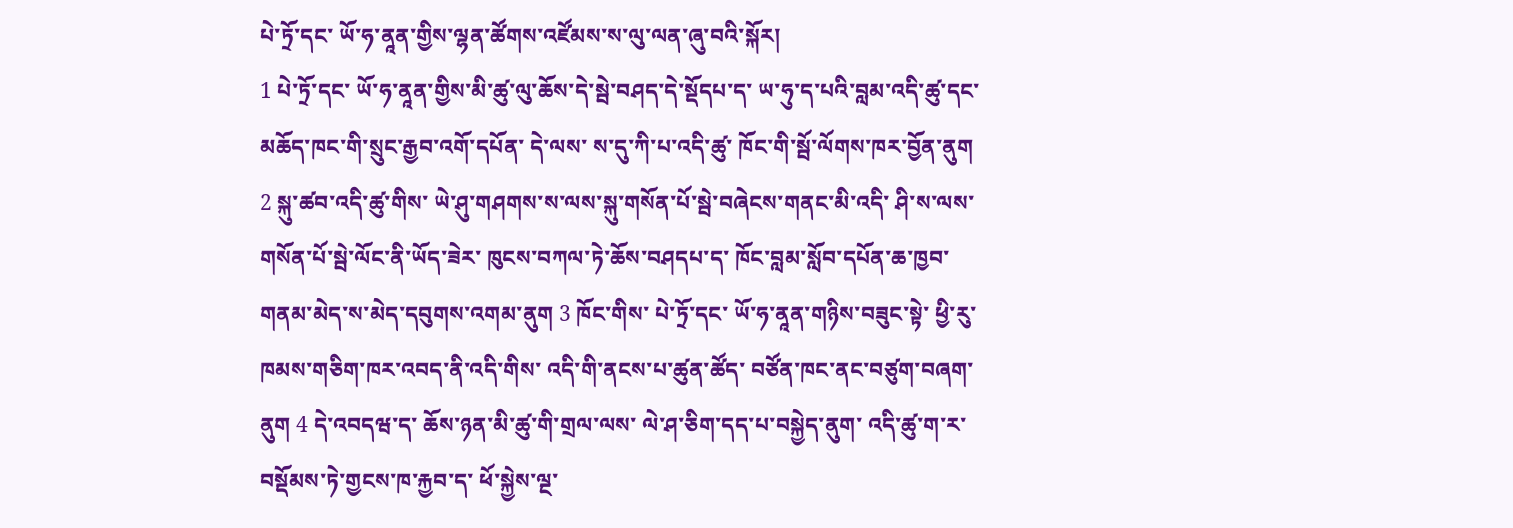པེ་ཏྲོ་དང་ ཡོ་ཧ་ནཱན་གྱིས་ལྷན་ཚོགས་འཛོམས་ས་ལུ་ལན་ཞུ་བའི་སྐོར།
1 པེ་ཏྲོ་དང་ ཡོ་ཧ་ནཱན་གྱིས་མི་ཚུ་ལུ་ཆོས་དེ་སྦེ་བཤད་དེ་སྡོདཔ་ད་ ཡ་ཧུ་ད་པའི་བླམ་འདི་ཚུ་དང་ མཆོད་ཁང་གི་སྲུང་རྒྱབ་འགོ་དཔོན་ དེ་ལས་ ས་དུ་ཀི་པ་འདི་ཚུ་ ཁོང་གི་སྦོ་ལོགས་ཁར་བྱོན་ནུག 2 སྐུ་ཚབ་འདི་ཚུ་གིས་ ཡེ་ཤུ་གཤགས་ས་ལས་སྐུ་གསོན་པོ་སྦེ་བཞེངས་གནང་མི་འདི་ ཤི་ས་ལས་གསོན་པོ་སྦེ་ལོང་ནི་ཡོད་ཟེར་ ཁུངས་བཀལ་ཏེ་ཆོས་བཤདཔ་ད་ ཁོང་བླམ་སློབ་དཔོན་ཆ་ཁྱབ་ གནམ་མེད་ས་མེད་དབུགས་འགམ་ནུག 3 ཁོང་གིས་ པེ་ཏྲོ་དང་ ཡོ་ཧ་ནཱན་གཉིས་བཟུང་སྟེ་ ཕྱི་རུ་ཁམས་གཅིག་ཁར་འབད་ནི་འདི་གིས་ འདི་གི་ནངས་པ་ཚུན་ཚོད་ བཙོན་ཁང་ནང་བཙུག་བཞག་ནུག 4 དེ་འབདཝ་ད་ ཆོས་ཉན་མི་ཚུ་གི་གྲལ་ལས་ ལེ་ཤ་ཅིག་དད་པ་བསྐྱེད་ནུག་ འདི་ཚུ་ག་ར་བསྡོམས་ཏེ་གྱངས་ཁ་རྐྱབ་ད་ ཕོ་སྐྱེས་ལྔ་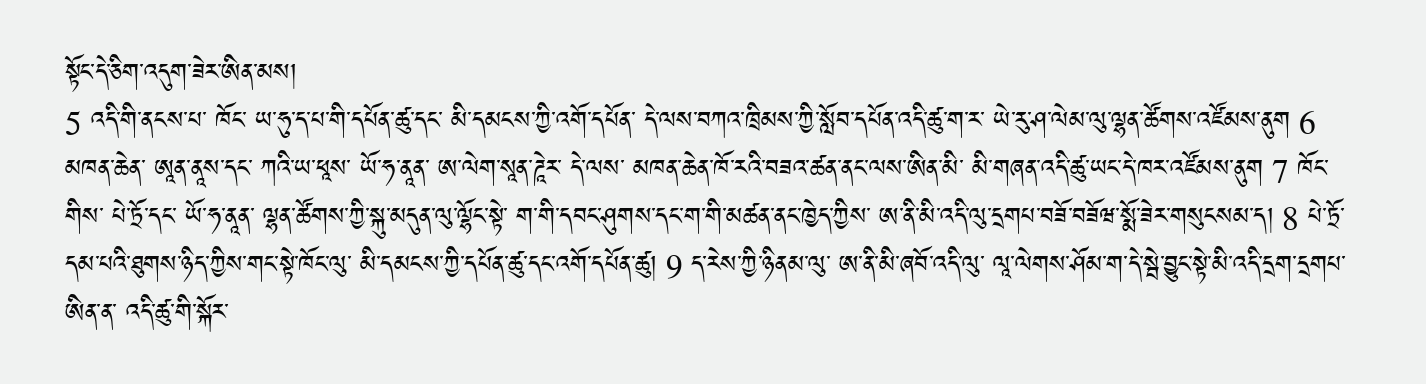སྟོང་དེ་ཅིག་འདུག་ཟེར་ཨིན་མས།
5 འདི་གི་ནངས་པ་ ཁོང་ ཡ་ཧུ་ད་པ་གི་དཔོན་ཚུ་དང་ མི་དམངས་ཀྱི་འགོ་དཔོན་ དེ་ལས་བཀའ་ཁྲིམས་ཀྱི་སློབ་དཔོན་འདི་ཚུ་ག་ར་ ཡེ་རུ་ཤ་ལེམ་ལུ་ལྷན་ཚོགས་འཛོམས་ནུག 6 མཁན་ཆེན་ ཨཱན་ནཱས་དང་ ཀའི་ཡ་ཕཱས་ ཡོ་ཧ་ནཱན་ ཨ་ལེག་སཱན་ཌཱེར་ དེ་ལས་ མཁན་ཆེན་ཁོ་རའི་བཟའ་ཚན་ནང་ལས་ཨིན་མི་ མི་གཞན་འདི་ཚུ་ཡང་དེ་ཁར་འཛོམས་ནུག 7 ཁོང་གིས་ པེ་ཏྲོ་དང་ ཡོ་ཧ་ནཱན་ ལྷན་ཚོགས་ཀྱི་སྐུ་མདུན་ལུ་ལྷོང་སྟེ་ ག་གི་དབང་ཤུགས་དང་ག་གི་མཚན་ནང་ཁྱེད་ཀྱིས་ ཨ་ནི་མི་འདི་ལུ་དྲགཔ་བཟོ་བཟོཝ་སྨོ་ཟེར་གསུངསམ་ད། 8 པེ་ཏྲོ་དམ་པའི་ཐུགས་ཉིད་ཀྱིས་གང་སྟེ་ཁོང་ལུ་ མི་དམངས་ཀྱི་དཔོན་ཚུ་དང་འགོ་དཔོན་ཚུ། 9 ད་རེས་ཀྱི་ཉིནམ་ལུ་ ཨ་ནི་མི་ཞབོ་འདི་ལུ་ ལཱ་ལེགས་ཤོམ་ག་དེ་སྦེ་བྱུང་སྟེ་མི་འདི་དྲག་དྲགཔ་ཨིན་ན་ འདི་ཚུ་གི་སྐོར་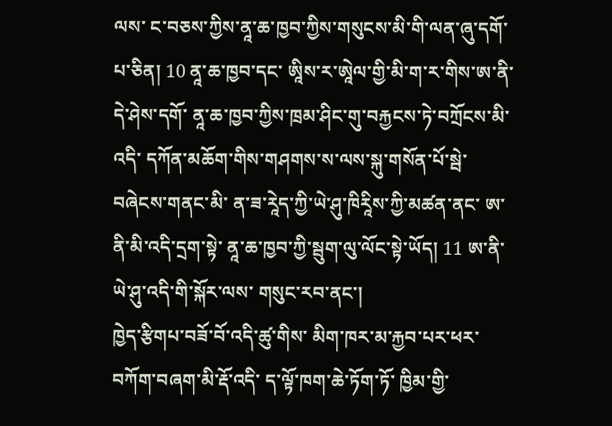ལས་ ང་བཅས་ཀྱིས་ནཱ་ཆ་ཁྱབ་ཀྱིས་གསུངས་མི་གི་ལན་ཞུ་དགོ་པ་ཅིན། 10 ནཱ་ཆ་ཁྱབ་དང་ ཨཱིས་ར་ཨཱེལ་གྱི་མི་ག་ར་གིས་ཨ་ནི་དེ་ཤེས་དགོ་ ནཱ་ཆ་ཁྱབ་ཀྱིས་ཁྲམ་ཤིང་གུ་བརྐྱངས་ཏེ་བཀྲོངས་མི་འདི་ དཀོན་མཆོག་གིས་གཤགས་ས་ལས་སྐུ་གསོན་པོ་སྦེ་བཞེངས་གནང་མི་ ན་ཟ་རཱེད་ཀྱི་ཡེ་ཤུ་ཁིརཱིས་ཀྱི་མཚན་ནང་ ཨ་ནི་མི་འདི་དྲག་སྟེ་ ནཱ་ཆ་ཁྱབ་ཀྱི་སྦུག་ལུ་ལོང་སྟེ་ཡོད། 11 ཨ་ནི་ཡེ་ཤུ་འདི་གི་སྐོར་ལས་ གསུང་རབ་ནང་།
ཁྱེད་རྩིགཔ་བཟོ་བོ་འདི་ཚུ་གིས་ མིག་ཁར་མ་རྐྱབ་པར་ཕར་བཀོག་བཞག་མི་རྡོ་འདི་ ད་ལྟོ་ཁག་ཆེ་ཏོག་ཏོ་ ཁྱིམ་གྱི་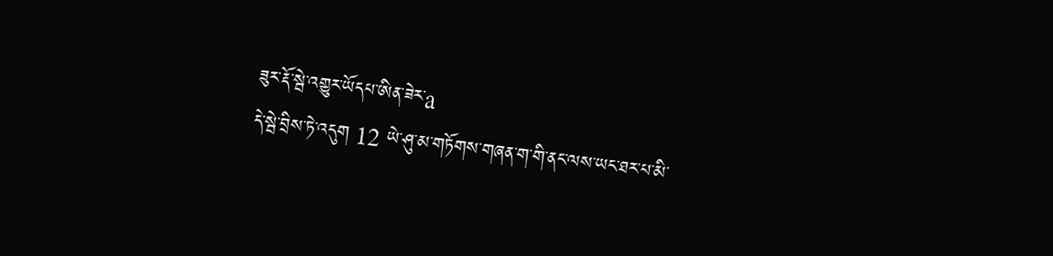ཟུར་རྡོ་སྦེ་འགྱུར་ཡོདཔ་ཨིན་ཟེར་a
དེ་སྦེ་བྲིས་ཏེ་འདུག 12 ཡེ་ཤུ་མ་གཏོགས་གཞན་ག་གི་ནང་ལས་ཡང་ཐར་པ་མི་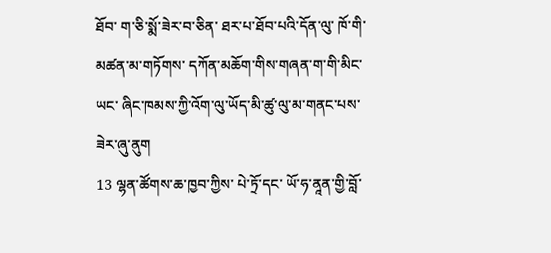ཐོབ་ ག་ཅི་སྨོ་ཟེར་བ་ཅིན་ ཐར་པ་ཐོབ་པའི་དོན་ལུ་ ཁོ་གི་མཚན་མ་གཏོགས་ དཀོན་མཆོག་གིས་གཞན་ག་གི་མིང་ཡང་ ཞིང་ཁམས་ཀྱི་འོག་ལུ་ཡོད་མི་ཚུ་ལུ་མ་གནང་པས་ཟེར་ཞུ་ནུག
13 ལྷན་ཚོགས་ཆ་ཁྱབ་ཀྱིས་ པེ་ཏྲོ་དང་ ཡོ་ཧ་ནཱན་གྱི་བློ་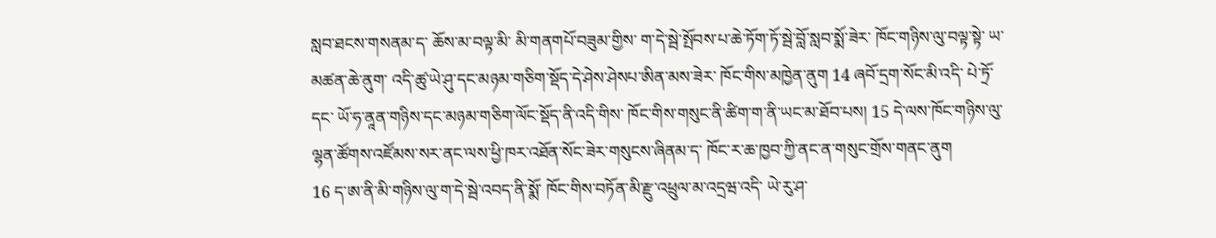སླབ་ཐངས་གསནམ་ད་ ཆོས་མ་བལྟ་མི་ མི་གནགཔོ་བཟུམ་གྱིས་ ག་དེ་སྦེ་སྤོབས་པ་ཆེ་ཏོག་ཏོ་སྦེ་བློ་སླབ་སྨོ་ཟེར་ ཁོང་གཉིས་ལུ་བལྟ་སྟེ་ ཡ་མཚན་ཆེ་ནུག་ འདི་ཚུ་ཡེ་ཤུ་དང་མཉམ་གཅིག་སྡོད་དེ་ཤེས་ཤེསཔ་ཨིན་མས་ཟེར་ ཁོང་གིས་མཁྱེན་ནུག 14 ཞབོ་དྲག་སོང་མི་འདི་ པེ་ཏྲོ་དང་ ཡོ་ཧ་ནཱན་གཉིས་དང་མཉམ་གཅིག་ལོང་སྡོད་ནི་འདི་གིས་ ཁོང་གིས་གསུང་ནི་ཚིག་ག་ནི་ཡང་མ་ཐོབ་པས། 15 དེ་ལས་ཁོང་གཉིས་ལུ་ ལྷན་ཚོགས་འཛོམས་སར་ནང་ལས་ཕྱི་ཁར་འཐོན་སོང་ཟེར་གསུངས་ཞིནམ་ད་ ཁོང་ར་ཆ་ཁྱབ་ཀྱི་ནང་ན་གསུང་གྲོས་གནང་ནུག
16 ད་ཨ་ནི་མི་གཉིས་ལུ་ག་དེ་སྦེ་འབད་ནི་སྨོ་ ཁོང་གིས་བཏོན་མི་རྫུ་འཕྲུལ་མ་འདྲཝ་འདི་ ཡེ་རུ་ཤ་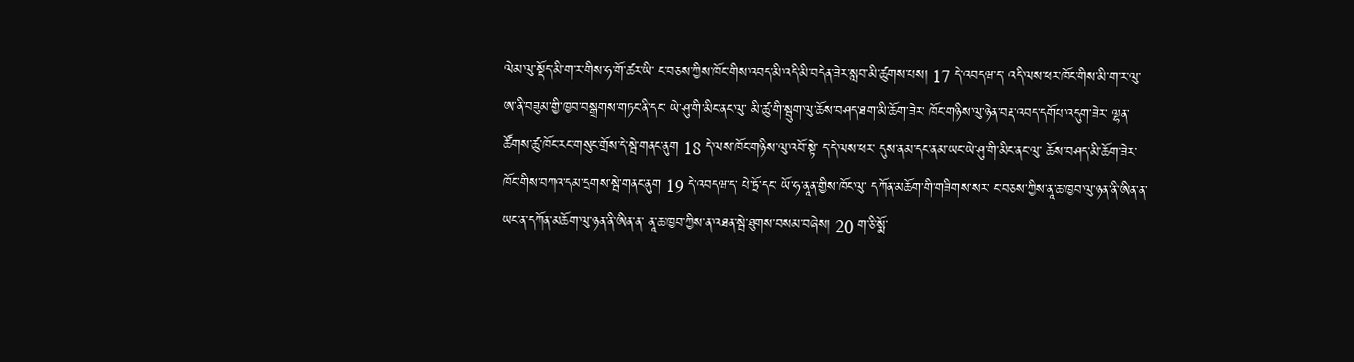ལེམ་ལུ་སྡོད་མི་ག་ར་གིས་ཧ་གོ་ཚར་ཡི་ ང་བཅས་ཀྱིས་ཁོང་གིས་འབད་མི་འདི་མི་བདེན་ཟེར་སླབ་མི་ཚུགས་པས། 17 དེ་འབདཝ་ད་ འདི་ལས་ཕར་ཁོང་གིས་མི་ག་ར་ལུ་ ཨ་ནི་བཟུམ་གྱི་ཁྱབ་བསྒྲགས་གཏང་ནི་དང་ ཡེ་ཤུ་གི་མིང་ནང་ལུ་ མི་ཚུ་གི་སྦུག་ལུ་ཆོས་བཤད་ཐག་མི་ཆོག་ཟེར་ ཁོང་གཉིས་ལུ་ཉེན་བརྡ་འབད་དགོཔ་འདུག་ཟེར་ ལྷན་ཚོགས་ཚུ་ཁོང་རང་གསུང་གྲོས་དེ་སྦེ་གནང་ནུག 18 དེ་ལས་ཁོང་གཉིས་ལུ་འབོ་སྟེ་ ད་དེ་ལས་ཕར་ དུས་ནམ་དང་ནམ་ཡང་ཡེ་ཤུ་གི་མིང་ནང་ལུ་ ཆོས་བཤད་མི་ཆོག་ཟེར་ ཁོང་གིས་བཀའ་དམ་དྲགས་སྦེ་གནང་ནུག 19 དེ་འབདཝ་ད་ པེ་ཏྲོ་དང་ ཡོ་ཧ་ནཱན་གྱིས་ཁོང་ལུ་ དཀོན་མཆོག་གི་གཟིགས་སར་ ང་བཅས་ཀྱིས་ནཱ་ཆ་ཁྱབ་ལུ་ཉན་ནི་ཨིན་ན་ ཡང་ན་དཀོན་མཆོག་ལུ་ཉན་ནི་ཨིན་ན་ ནཱ་ཆ་ཁྱབ་ཀྱིས་ན་འཐན་སྦེ་ཐུགས་བསམ་བཞེས། 20 ག་ཅི་སྨོ་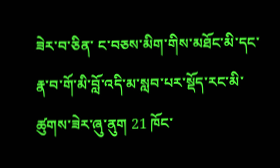ཟེར་བ་ཅིན་ ང་བཅས་མིག་གིས་མཐོང་མི་དང་ རྣ་བ་གོ་མི་བློ་འདི་མ་སླབ་པར་སྡོད་རང་མི་ཚུགས་ཟེར་ཞུ་ནུག 21 ཁོང་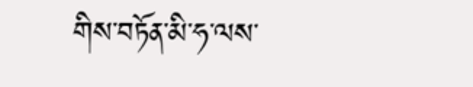གིས་བཏོན་མི་ཧ་ལས་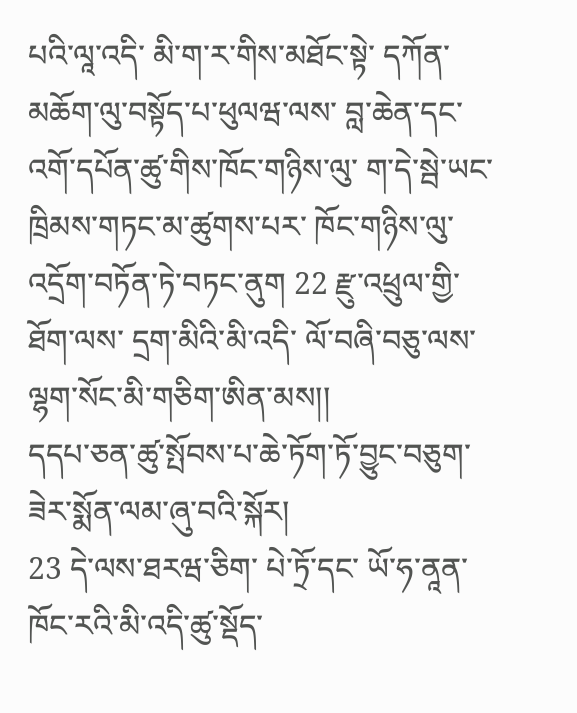པའི་ལཱ་འདི་ མི་ག་ར་གིས་མཐོང་སྟེ་ དཀོན་མཆོག་ལུ་བསྟོད་པ་ཕུལཝ་ལས་ བླ་ཆེན་དང་འགོ་དཔོན་ཚུ་གིས་ཁོང་གཉིས་ལུ་ ག་དེ་སྦེ་ཡང་ཁྲིམས་གཏང་མ་ཚུགས་པར་ ཁོང་གཉིས་ལུ་འདྲོག་བཏོན་ཏེ་བཏང་ནུག 22 རྫུ་འཕྲུལ་གྱི་ཐོག་ལས་ དྲག་མིའི་མི་འདི་ ལོ་བཞི་བཅུ་ལས་ལྷག་སོང་མི་གཅིག་ཨིན་མས།།
དདཔ་ཅན་ཚུ་སྤོབས་པ་ཆེ་ཏོག་ཏོ་བྱུང་བཅུག་ཟེར་སྨོན་ལམ་ཞུ་བའི་སྐོར།
23 དེ་ལས་ཐརཝ་ཅིག་ པེ་ཏྲོ་དང་ ཡོ་ཧ་ནཱན་ ཁོང་རའི་མི་འདི་ཚུ་སྡོད་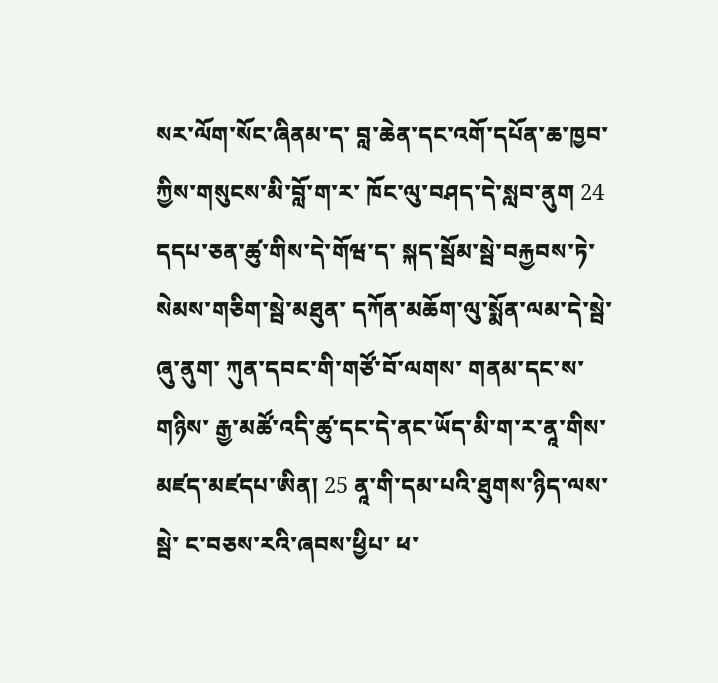སར་ལོག་སོང་ཞིནམ་ད་ བླ་ཆེན་དང་འགོ་དཔོན་ཆ་ཁྱབ་ཀྱིས་གསུངས་མི་བློ་ག་ར་ ཁོང་ལུ་བཤད་དེ་སླབ་ནུག 24 དདཔ་ཅན་ཚུ་གིས་དེ་གོཝ་ད་ སྐད་སྦོམ་སྦེ་བརྐྱབས་ཏེ་ སེམས་གཅིག་སྦེ་མཐུན་ དཀོན་མཆོག་ལུ་སྨོན་ལམ་དེ་སྦེ་ཞུ་ནུག་ ཀུན་དབང་གི་གཙོ་བོ་ལགས་ གནམ་དང་ས་གཉིས་ རྒྱ་མཚོ་འདི་ཚུ་དང་དེ་ནང་ཡོད་མི་ག་ར་ནཱ་གིས་མཛད་མཛདཔ་ཨིན། 25 ནཱ་གི་དམ་པའི་ཐུགས་ཉིད་ལས་སྦེ་ ང་བཅས་རའི་ཞབས་ཕྱིཔ་ ཕ་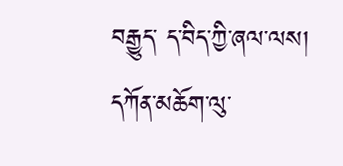བརྒྱུད་ ད་བིད་ཀྱི་ཞལ་ལས།
དཀོན་མཆོག་ལུ་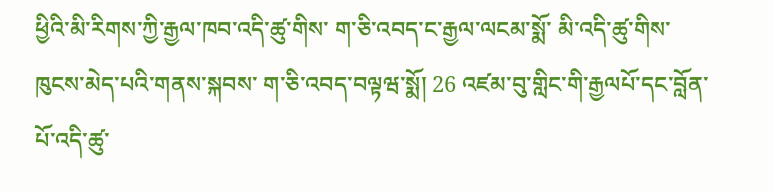ཕྱིའི་མི་རིགས་ཀྱི་རྒྱལ་ཁབ་འདི་ཚུ་གིས་ ག་ཅི་འབད་ང་རྒྱལ་ལངམ་སྨོ་ མི་འདི་ཚུ་གིས་ཁུངས་མེད་པའི་གནས་སྐབས་ ག་ཅི་འབད་བལྟཝ་སྨོ། 26 འཛམ་བུ་གླིང་གི་རྒྱལཔོ་དང་བློན་པོ་འདི་ཚུ་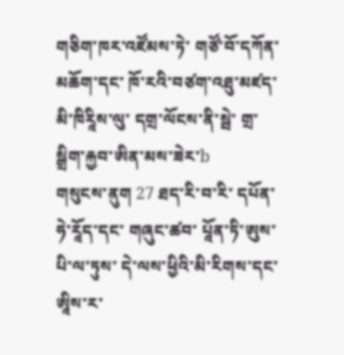གཅིག་ཁར་འཛོམས་ཏེ་ གཙོ་བོ་དཀོན་མཆོག་དང་ ཁོ་རའི་བཙག་འཐུ་མཛད་མི་ཁིརཱིས་ལུ་ དགྲ་ལོངས་ནི་སྦེ་ གྲ་སྒྲིག་རྐྱབ་ཨིན་མས་ཟེར་b
གསུངས་ནུག 27 ཐད་རི་བ་རི་ དཔོན་ ཧེ་རཱོད་དང་ གཞུང་ཚབ་ པཱོན་ཏི་ཨུས་ པི་ལ་ཏུས་ དེ་ལས་ཕྱིའི་མི་རིགས་དང་ ཨཱིས་ར་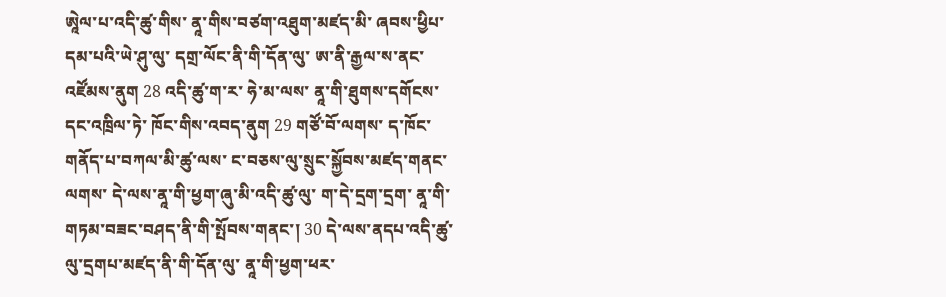ཨཱེལ་པ་འདི་ཚུ་གིས་ ནཱ་གིས་བཙག་འཐུག་མཛད་མི་ ཞབས་ཕྱིཔ་དམ་པའི་ཡེ་ཤུ་ལུ་ དགྲ་ལོང་ནི་གི་དོན་ལུ་ ཨ་ནི་རྒྱལ་ས་ནང་འཛོམས་ནུག 28 འདི་ཚུ་ག་ར་ ཧེ་མ་ལས་ ནཱ་གི་ཐུགས་དགོངས་དང་འཁྲིལ་ཏེ་ ཁོང་གིས་འབད་ནུག 29 གཙོ་བོ་ལགས་ ད་ཁོང་གནོད་པ་བཀལ་མི་ཚུ་ལས་ ང་བཅས་ལུ་སྲུང་སྐྱོབས་མཛད་གནང་ལགས་ དེ་ལས་ནཱ་གི་ཕྱག་ཞུ་མི་འདི་ཚུ་ལུ་ ག་དེ་དྲག་དྲག་ ནཱ་གི་གཏམ་བཟང་བཤད་ནི་གི་སྤོབས་གནང་། 30 དེ་ལས་ནདཔ་འདི་ཚུ་ལུ་དྲགཔ་མཛད་ནི་གི་དོན་ལུ་ ནཱ་གི་ཕྱག་ཕར་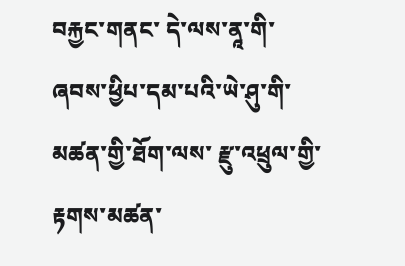བརྐྱང་གནང་ དེ་ལས་ནཱ་གི་ཞབས་ཕྱིཔ་དམ་པའི་ཡེ་ཤུ་གི་མཚན་གྱི་ཐོག་ལས་ རྫུ་འཕྲུལ་གྱི་རྟགས་མཚན་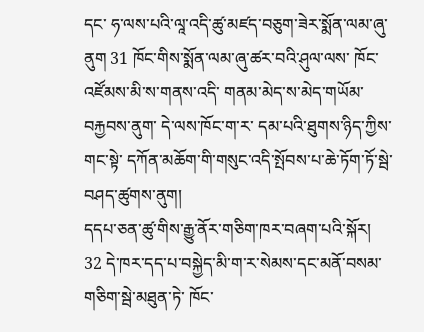དང་ ཧ་ལས་པའི་ལཱ་འདི་ཚུ་མཛད་བཅུག་ཟེར་སྨོན་ལམ་ཞུ་ནུག 31 ཁོང་གིས་སྨོན་ལམ་ཞུ་ཚར་བའི་ཤུལ་ལས་ ཁོང་འཛོམས་མི་ས་གནས་འདི་ གནམ་མེད་ས་མེད་གཡོམ་བརྐྱབས་ནུག་ དེ་ལས་ཁོང་ག་ར་ དམ་པའི་ཐུགས་ཉིད་ཀྱིས་གང་སྟེ་ དཀོན་མཆོག་གི་གསུང་འདི་སྤོབས་པ་ཆེ་ཏོག་ཏོ་སྦེ་བཤད་ཚུགས་ནུག།
དདཔ་ཅན་ཚུ་གིས་རྒྱུ་ནོར་གཅིག་ཁར་བཞག་པའི་སྐོར།
32 དེ་ཁར་དད་པ་བསྐྱེད་མི་ག་ར་སེམས་དང་མནོ་བསམ་གཅིག་སྦེ་མཐུན་ཏེ་ ཁོང་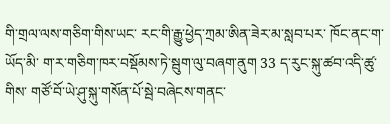གི་གྲལ་ལས་གཅིག་གིས་ཡང་ རང་གི་རྒྱུ་ཕྱེད་ཀྲམ་ཨིན་ཟེར་མ་སླབ་པར་ ཁོང་ནང་ག་ཡོད་མི་ ག་ར་གཅིག་ཁར་བསྡོམས་ཏེ་སྦུག་ལུ་བཞག་ནུག 33 ད་རུང་སྐུ་ཚབ་འདི་ཚུ་གིས་ གཙོ་བོ་ཡེ་ཤུ་སྐུ་གསོན་པོ་སྦེ་བཞེངས་གནང་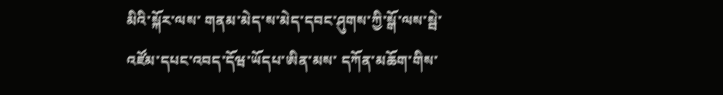མིའི་སྐོར་ལས་ གནམ་མེད་ས་མེད་དབང་ཤུགས་ཀྱི་སྒོ་ལས་སྦེ་ འཛོམ་དཔང་འབད་དོཝ་ཡོདཔ་ཨིན་མས་ དཀོན་མཆོག་གིས་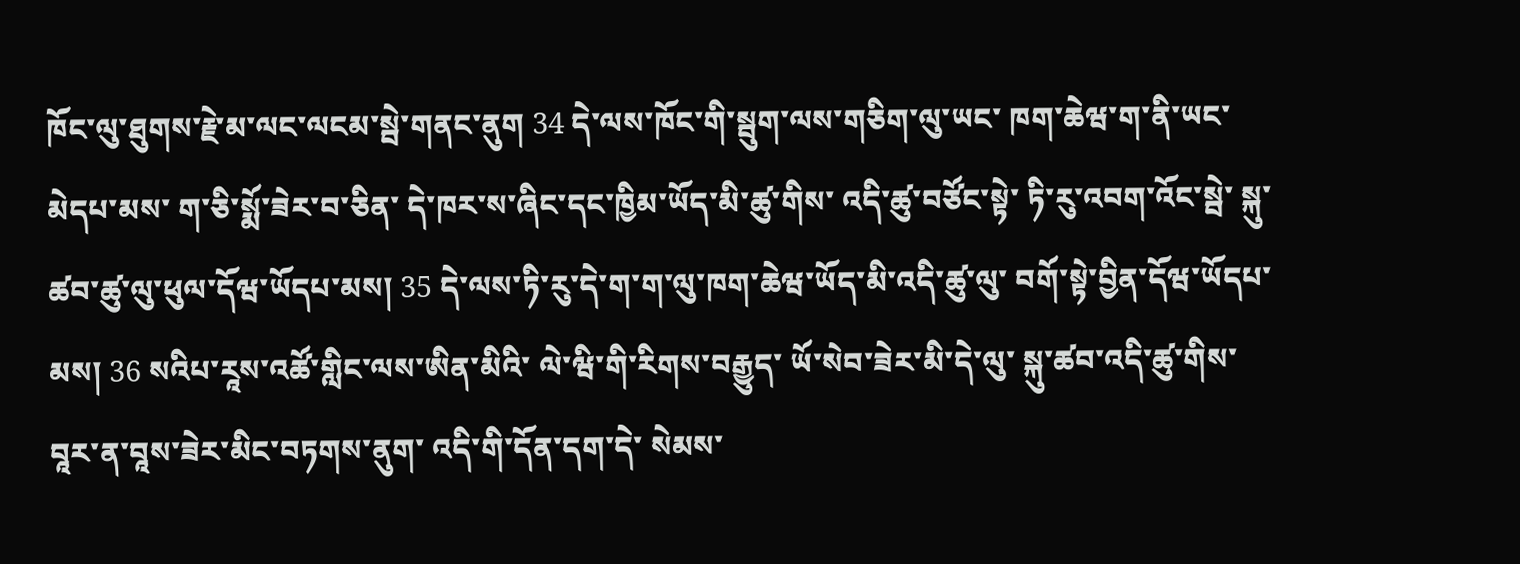ཁོང་ལུ་ཐུགས་རྗེ་མ་ལང་ལངམ་སྦེ་གནང་ནུག 34 དེ་ལས་ཁོང་གི་སྦུག་ལས་གཅིག་ལུ་ཡང་ ཁག་ཆེཝ་ག་ནི་ཡང་མེདཔ་མས་ ག་ཅི་སྨོ་ཟེར་བ་ཅིན་ དེ་ཁར་ས་ཞིང་དང་ཁྱིམ་ཡོད་མི་ཚུ་གིས་ འདི་ཚུ་བཙོང་སྟེ་ ཏི་རུ་འབག་འོང་སྦེ་ སྐུ་ཚབ་ཚུ་ལུ་ཕུལ་དོཝ་ཡོདཔ་མས། 35 དེ་ལས་ཏི་རུ་དེ་ག་ག་ལུ་ཁག་ཆེཝ་ཡོད་མི་འདི་ཚུ་ལུ་ བགོ་སྟེ་བྱིན་དོཝ་ཡོདཔ་མས། 36 སའིཔ་རཱས་འཚོ་གླིང་ལས་ཨིན་མིའི་ ལེ་ཝི་གི་རིགས་བརྒྱུད་ ཡོ་སེབ་ཟེར་མི་དེ་ལུ་ སྐུ་ཚབ་འདི་ཚུ་གིས་ བཱར་ན་བཱས་ཟེར་མིང་བཏགས་ནུག་ འདི་གི་དོན་དག་དེ་ སེམས་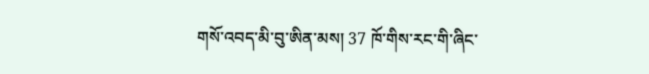གསོ་འབད་མི་བུ་ཨིན་མས། 37 ཁོ་གིས་རང་གི་ཞིང་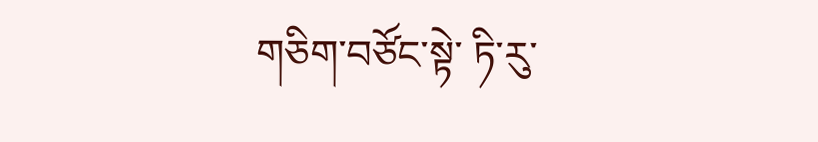གཅིག་བཙོང་སྟེ་ ཏི་རུ་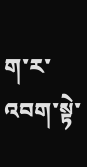ག་ར་འབག་སྟེ་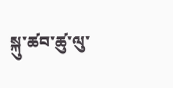སྐུ་ཚབ་ཚུ་ལུ་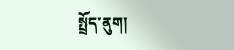སྤྲོད་ནུག།